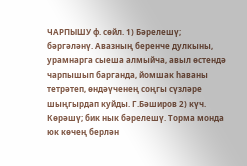ЧАРПЫШУ ф. сөйл. 1) Бәрелешү; бәргәләнү. Авазның беренче дулкыны, урамнарга сыеша алмыйча, авыл өстендә чарпышып барганда, йомшак һаваны тетрәтеп, өндәүченең соңгы сүзләре шыңгырдап куйды. Г.Бәширов 2) күч. Көрәшү; бик нык бәрелешү. Торма монда юк көчең берлән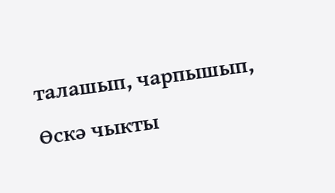талашып, чарпышып, Өскә чыкты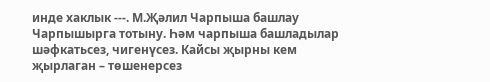инде хаклык ---. М.Җәлил Чарпыша башлау Чарпышырга тотыну. Һәм чарпыша башладылар шәфкатьсез, чигенүсез. Кайсы җырны кем җырлаган – төшенерсез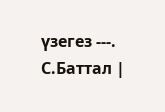үзегез ---. С.Баттал |